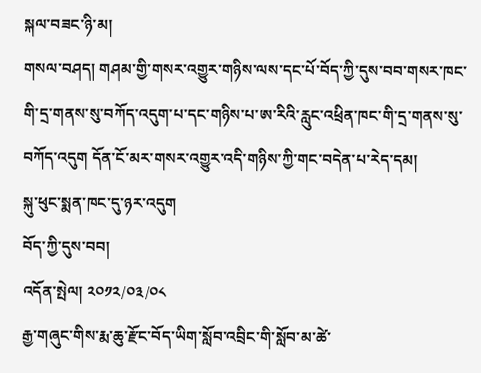སྐལ་བཟང་ཉི་མ།
གསལ་བཤད། གཤམ་གྱི་གསར་འགྱུར་གཉིས་ལས་དང་པོ་བོད་ཀྱི་དུས་བབ་གསར་ཁང་གི་དྲ་གནས་སུ་བཀོད་འདུག་པ་དང་གཉིས་པ་ཨ་རིའི་རླུང་འཕྲིན་ཁང་གི་དྲ་གནས་སུ་བཀོད་འདུག དོན་ངོ་མར་གསར་འགྱུར་འདི་གཉིས་ཀྱི་གང་བདེན་པ་རེད་དམ།
སྐུ་ཕུང་སྨན་ཁང་དུ་ཉར་འདུག
བོད་ཀྱི་དུས་བབ།
འདོན་སྤེལ། ༢༠༡༢/༠༣/༠༨
རྒྱ་གཞུང་གིས་རྨ་ཆུ་རྫོང་བོད་ཡིག་སློབ་འབྲིང་གི་སློབ་མ་ཚེ་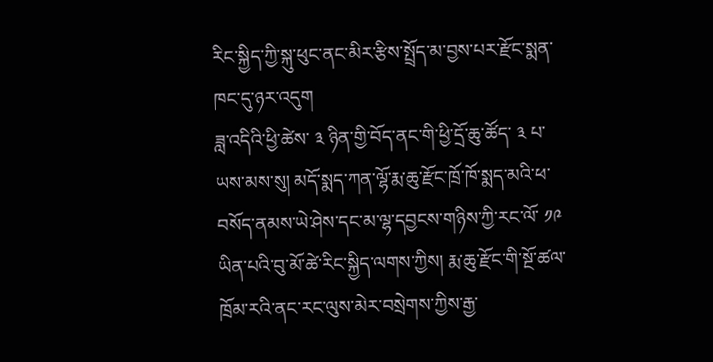རིང་སྐྱིད་ཀྱི་སྐུ་ཕུང་ནང་མིར་རྩིས་སྤྲོད་མ་བྱས་པར་རྫོང་སྨན་ཁང་དུ་ཉར་འདུག
ཟླ་འདིའི་ཕྱི་ཚེས་ ༣ ཉིན་གྱི་བོད་ནང་གི་ཕྱི་དྲོ་ཆུ་ཚོད་ ༣ པ་ཡས་མས་སུ། མདོ་སྨད་ཀན་ལྷོ་རྨ་ཆུ་རྫོང་ཁྲོ་ཁོ་སྨད་མའི་ཕ་བསོད་ནམས་ཡེ་ཤེས་དང་མ་ལྷ་དབྱངས་གཉིས་ཀྱི་རང་ལོ་ ༡༩ ཡིན་པའི་བུ་མོ་ཚེ་རིང་སྐྱིད་ལགས་ཀྱིས། རྨ་ཆུ་རྫོང་གི་སྔོ་ཚལ་ཁྲོམ་རའི་ནང་རང་ལུས་མེར་བསྲེགས་ཀྱིས་རྒྱ་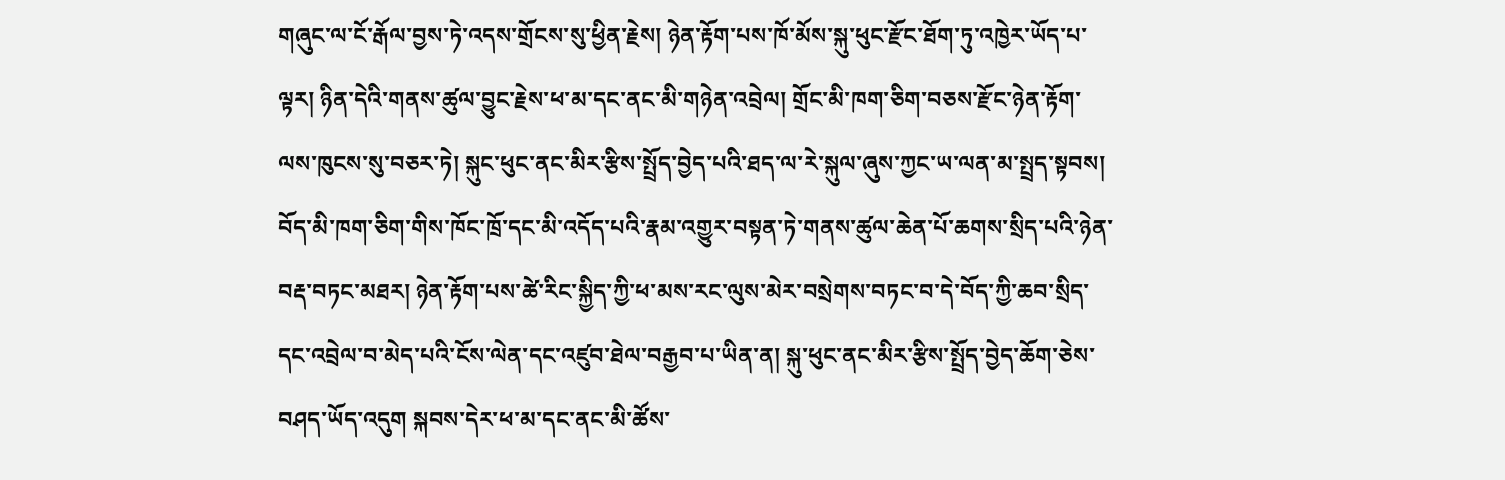གཞུང་ལ་ངོ་རྒོལ་བྱས་ཏེ་འདས་གྲོངས་སུ་ཕྱིན་རྗེས། ཉེན་རྟོག་པས་ཁོ་མོས་སྐུ་ཕུང་རྫོང་ཐོག་ཏུ་འཁྱེར་ཡོད་པ་ལྟར། ཉིན་དེའི་གནས་ཚུལ་བྱུང་རྗེས་ཕ་མ་དང་ནང་མི་གཉེན་འབྲེལ། གྲོང་མི་ཁག་ཅིག་བཅས་རྫོང་ཉེན་རྟོག་ལས་ཁུངས་སུ་བཅར་ཏེ། སྐུང་ཕུང་ནང་མིར་རྩིས་སྤྲོད་བྱེད་པའི་ཐད་ལ་རེ་སྐུལ་ཞུས་ཀྱང་ཡ་ལན་མ་སྤྲད་སྟབས། བོད་མི་ཁག་ཅིག་གིས་ཁོང་ཁྲོ་དང་མི་འདོད་པའི་རྣམ་འགྱུར་བསྟན་ཏེ་གནས་ཚུལ་ཆེན་པོ་ཆགས་སྲིད་པའི་ཉེན་བརྡ་བཏང་མཐར། ཉེན་རྟོག་པས་ཚེ་རིང་སྐྱིད་ཀྱི་ཕ་མས་རང་ལུས་མེར་བསྲེགས་བཏང་བ་དེ་བོད་ཀྱི་ཆབ་སྲིད་དང་འབྲེལ་བ་མེད་པའི་ངོས་ལེན་དང་འཛུབ་ཐེལ་བརྒྱབ་པ་ཡིན་ན། སྐུ་ཕུང་ནང་མིར་རྩིས་སྤྲོད་བྱེད་ཆོག་ཅེས་བཤད་ཡོད་འདུག སྐབས་དེར་ཕ་མ་དང་ནང་མི་ཚོས་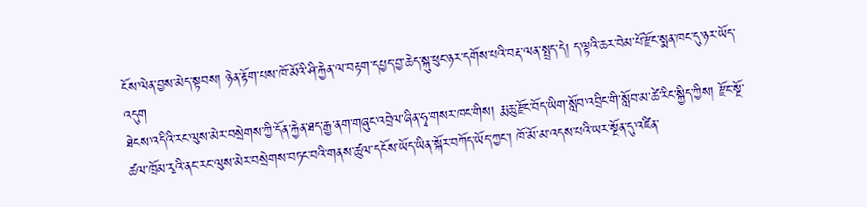ངོས་ལེན་བྱས་མེད་སྟབས། ཉེན་རྟོག་པས་ཁོ་མོའི་ཤི་རྐྱེན་ལ་བརྟག་དཔྱད་བྱ་ཆེད་སྐུ་ཕུང་ཉར་དགོས་པའི་བརྡ་ལན་སྤྲད་དེ། ད་ལྟའི་ཆར་བེམ་པོ་རྫོང་སྨན་ཁང་དུ་ཉར་ཡོད་འདུག
ཐེངས་འདིའི་རང་ལུས་མེར་བསྲེགས་ཀྱི་དོན་རྐྱེན་ཐད་རྒྱ་ནག་གཞུང་འབྲེལ་ཞིན་ཧྭ་གསར་ཁང་གིས། རྨ་ཆུ་རྫོང་བོད་ཡིག་སློབ་འབྲིང་གི་སློབ་མ་ཚེ་རིང་སྐྱིད་ཀྱིས། རྫོང་སྔོ་ཚལ་ཁྲོམ་རྭའི་ནང་རང་ལུས་མེར་བསྲེགས་བཏང་བའི་གནས་ཚུལ་དངོས་ཡོད་ཡིན་སྐོར་བཀོད་ཡོད་ཀྱང་། ཁོ་མོ་མ་འདས་པའི་ཡར་སྔོན་དུ་འཛིན་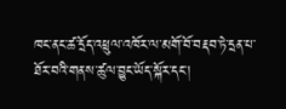ཁང་ནང་ཚ་དྲོད་འཕྲུལ་འཁོར་ལ་མགོ་བོ་བརྡབ་ཏེ་དྲན་པ་ཐོར་བའི་གནས་ཚུལ་བྱུང་ཡོད་སྐོར་དང་།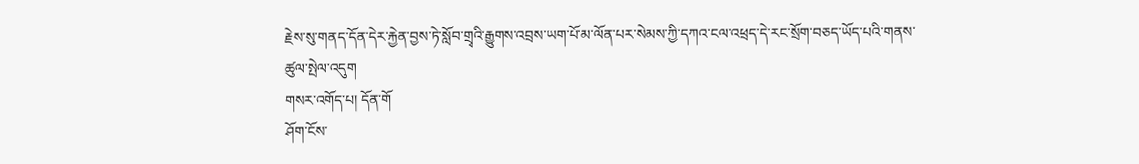རྗེས་སུ་གནད་དོན་དེར་རྐྱེན་བྱས་ཏེ་སློབ་གྲྭའི་རྒྱུགས་འབྲས་ཡག་པོ་མ་ལོན་པར་སེམས་ཀྱི་དཀའ་ངལ་འཕྲད་དེ་རང་སྲོག་བཅད་ཡོད་པའི་གནས་ཚུལ་སྤེལ་འདུག
གསར་འགོད་པ། དོན་གོ
ཤོག་ངོས་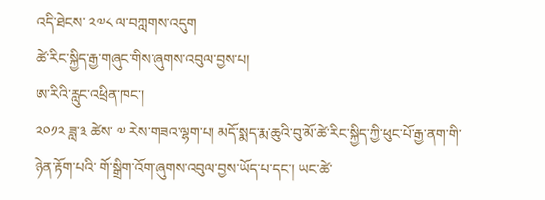འདི་ཐེངས་ ༢༧༨ ལ་བཀླགས་འདུག
ཚེ་རིང་སྐྱིད་རྒྱ་གཞུང་གིས་ཞུགས་འབུལ་བྱས་པ།
ཨ་རིའི་རླུང་འཕྲིན་ཁང་།
༢༠༡༢ ཟླ་༣ ཚེས་ ༧ རེས་གཟའ་ལྷག་པ། མདོ་སྨད་རྨ་ཆུའི་བུ་མོ་ཚེ་རིང་སྐྱིད་ཀྱི་ཕུང་པོ་རྒྱ་ནག་གི་ཉེན་རྟོག་པའི་ གོ་སྒྲིག་འོག་ཞུགས་འབུལ་བྱས་ཡོད་པ་དང་། ཡང་ཚེ་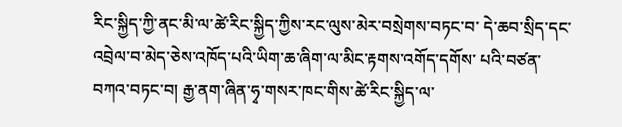རིང་སྐྱིད་ཀྱི་ནང་མི་ལ་ཚེ་རིང་སྐྱིད་ཀྱིས་རང་ལུས་མེར་བསྲེགས་བཏང་བ་ དེ་ཆབ་སྲིད་དང་འབྲེལ་བ་མེད་ཅེས་འཁོད་པའི་ཡིག་ཆ་ཞིག་ལ་མིང་རྟགས་འགོད་དགོས་ པའི་བཙན་བཀའ་བཏང་བ། རྒྱ་ནག་ཞིན་ཧྭ་གསར་ཁང་གིས་ཚེ་རིང་སྐྱིད་ལ་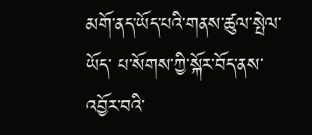མགོ་ནད་ཡོད་པའི་གནས་ཚུལ་སྤེལ་ཡོད་ པ་སོགས་ཀྱི་སྐོར་བོད་ནས་འབྱོར་བའི་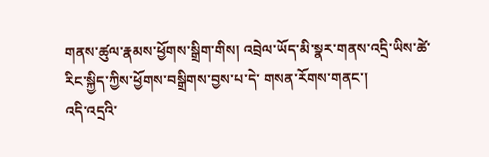གནས་ཚུལ་རྣམས་ཕྱོགས་སྒྲིག་གིས། འབྲེལ་ཡོད་མི་སྣར་གནས་འདྲི་ཡིས་ཚེ་རིང་སྐྱིད་ཀྱིས་ཕྱོགས་བསྒྲིགས་བྱས་པ་དེ་ གསན་རོགས་གནང་།
འདི་འདྲའི་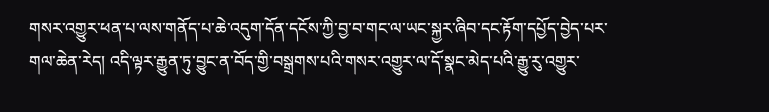གསར་འགྱུར་ཕན་པ་ལས་གནོད་པ་ཆེ་འདུག་དོན་དངོས་ཀྱི་བྱ་བ་གང་ལ་ཡང་སྐྱར་ཞིབ་དང་རྟོག་དཔྱོད་བྱེད་པར་གལ་ཆེན་རེད། འདི་ལྟར་རྒྱུན་ཏུ་བྱུང་ན་བོད་གྱི་བསྒྲགས་པའི་གསར་འགྱུར་ལ་དོ་སྣང་མེད་པའི་རྒྱུ་རུ་འགྱུར་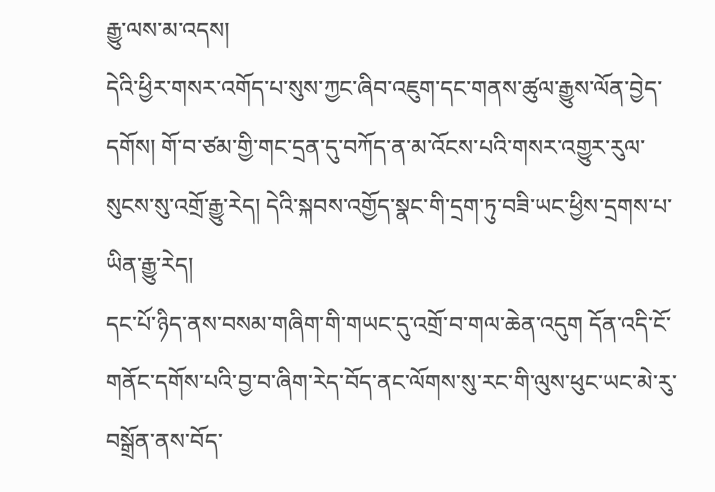རྒྱུ་ལས་མ་འདས།
དེའི་ཕྱིར་གསར་འགོད་པ་སུས་ཀྱང་ཞིབ་འཇུག་དང་གནས་ཚུལ་རྒྱུས་ལོན་བྱེད་དགོས། གོ་བ་ཙམ་གྱི་གང་དྲན་དུ་བཀོད་ན་མ་འོངས་པའི་གསར་འགྱུར་རུལ་སུངས་སུ་འགྲོ་རྒྱུ་རེད། དེའི་སྐབས་འགྱོད་སྣང་གི་དྲག་ཏུ་བཟི་ཡང་ཕྱིས་དྲགས་པ་ཡིན་རྒྱུ་རེད།
དང་པོ་ཉིད་ནས་བསམ་གཞིག་གི་གཡང་དུ་འགྲོ་བ་གལ་ཆེན་འདུག དོན་འདི་ངོ་གནོང་དགོས་པའི་བྱ་བ་ཞིག་རེད་བོད་ནང་ལོགས་སུ་རང་གི་ལུས་ཕུང་ཡང་མེ་རུ་བསྒྲོན་ནས་བོད་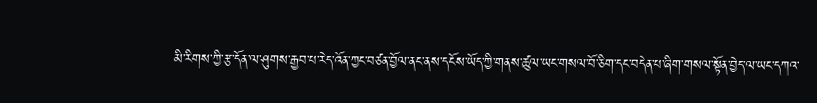མི་རིགས་ཀྱི་རྩ་དོན་ལ་ཤུགས་རྒྱབ་པ་རེད་འོན་ཀྱང་བཙན་བྱོལ་ནང་ནས་དངོས་ཡོད་ཀྱི་གནས་ཚུལ་ཡང་གསལ་བོ་ཅིག་དང་བདེན་པ་ཞིག་གསལ་སྟོན་བྱེད་ལ་ཡང་དཀའ་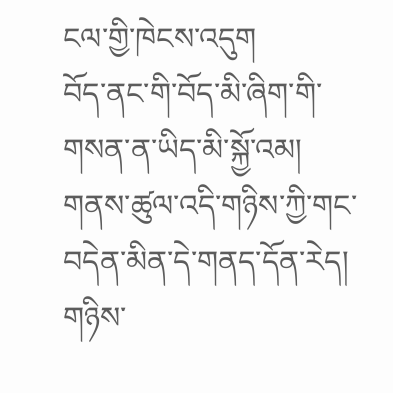ངལ་གྱི་ཁེངས་འདུག
བོད་ནང་གི་བོད་མི་ཞིག་གི་གསན་ན་ཡིད་མི་སྐྱོ་འམ།
གནས་ཚུལ་འདི་གཉིས་ཀྱི་གང་བདེན་མིན་དེ་གནད་དོན་རེད། གཉིས་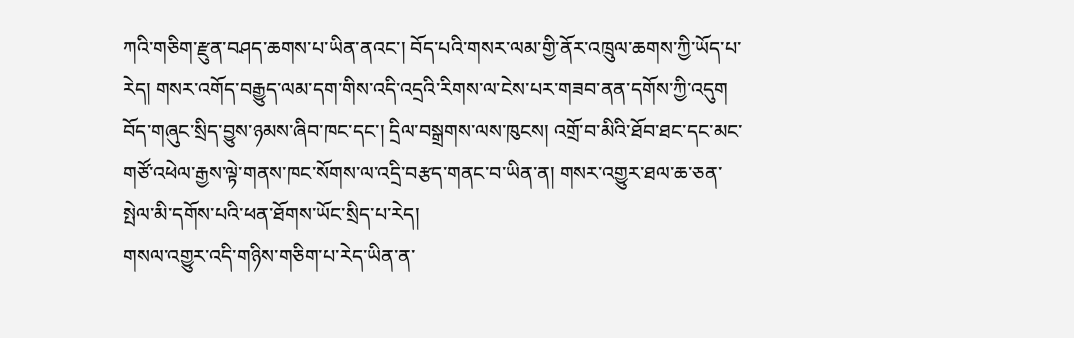ཀའི་གཅིག་རྫུན་བཤད་ཆགས་པ་ཡིན་ནའང་། བོད་པའི་གསར་ལམ་གྱི་ནོར་འཁྲུལ་ཆགས་ཀྱི་ཡོད་པ་རེད། གསར་འགོད་བརྒྱུད་ལམ་དག་གིས་འདི་འདྲའི་རིགས་ལ་ངེས་པར་གཟབ་ནན་དགོས་ཀྱི་འདུག
བོད་གཞུང་སྲིད་བྱུས་ཉམས་ཞིབ་ཁང་དང་། དྲིལ་བསྒྲགས་ལས་ཁུངས། འགྲོ་བ་མིའི་ཐོབ་ཐང་དང་མང་གཙོ་འཕེལ་རྒྱས་ལྟེ་གནས་ཁང་སོགས་ལ་འདྲི་བརྩད་གནང་བ་ཡིན་ན། གསར་འགྱུར་ཐལ་ཆ་ཅན་སྤེལ་མི་དགོས་པའི་ཕན་ཐོགས་ཡོང་སྲིད་པ་རེད།
གསལ་འགྱུར་འདི་གཉིས་གཅིག་པ་རེད་ཡིན་ན་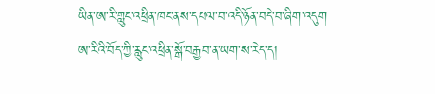ཡིན་ཨ་རི་གླུང་འཕྲིན་ཁང་ནས་དཔལ་བ་འདི་ཉོན་བདེ་བ་ཞིག་འདུག
ཨ་རིའི་བོད་ཀྱི་རླུང་འཕྲིན་སྒོ་བརྒྱབ་ན་ཡག་ས་རེད་ད།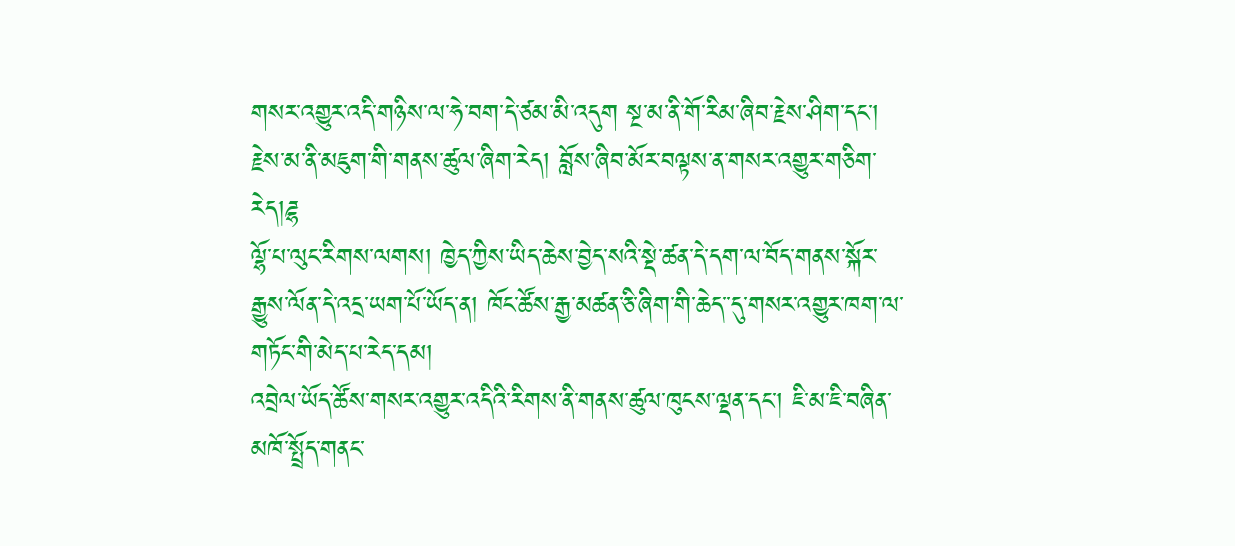གསར་འགྱུར་འདི་གཉིས་ལ་ཧེ་བག་དེ་ཙམ་མི་འདུག སྔ་མ་ནི་གོ་རིམ་ཞིབ་རྗེས་ཤིག་དང་། རྗེས་མ་ནི་མཇུག་གི་གནས་ཚུལ་ཞིག་རེད། བློས་ཞིབ་མོར་བལྟས་ན་གསར་འགྱུར་གཅིག་རེད།ཌྷ
ལྷོ་པ་ལུང་རིགས་ལགས། ཁྱེད་ཀྱིས་ཡིད་ཆེས་བྱེད་སའི་སྡེ་ཚན་དེ་དག་ལ་བོད་གནས་སྐོར་རྒྱུས་ལོན་དེ་འདྲ་ཡག་པོ་ཡོད་ན། ཁོང་ཚོས་རྒྱ་མཚན་ཅི་ཞིག་གི་ཆེད་་དུ་གསར་འགྱུར་ཁག་ལ་གཏོང་གི་མེད་པ་རེད་དམ།
འབྲེལ་ཡོད་ཚོས་གསར་འགྱུར་འདིའི་རིགས་ནི་གནས་ཚུལ་ཁུངས་ལྡན་དང་། ཇི་མ་ཇི་བཞིན་མཁོ་སྤྲོད་གནང་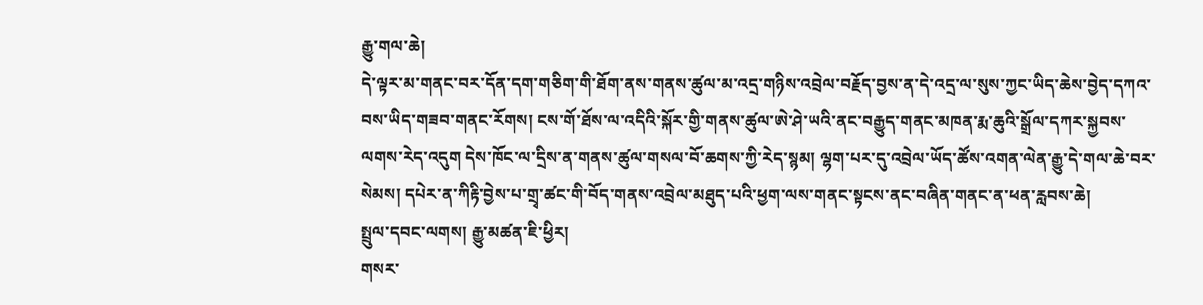རྒྱུ་གལ་ཆེ།
དེ་ལྟར་མ་གནང་བར་དོན་དག་གཅིག་གི་ཐོག་ནས་གནས་ཚུལ་མ་འདྲ་གཉིས་འབྲེལ་བརྗོད་བྱས་ན་དེ་འདྲ་ལ་སུས་ཀྱང་ཡིད་ཆེས་བྱེད་དཀའ་བས་ཡིད་གཟབ་གནང་རོགས། ངས་གོ་ཐོས་ལ་འདིའི་སྐོར་གྱི་གནས་ཚུལ་ཨེ་ཤེ་ཡའི་ནང་བརྒྱུད་གནང་མཁན་རྨ་ཆུའི་སྒྲོལ་དཀར་སྐྱབས་ལགས་རེད་འདུག དེས་ཁོང་ལ་དྲིས་ན་གནས་ཚུལ་གསལ་བོ་ཆགས་ཀྱི་རེད་སྙམ། ལྷག་པར་དུ་འབྲེལ་ཡོད་ཚོས་འགན་ལེན་རྒྱུ་དེ་གལ་ཆེ་བར་སེམས། དཔེར་ན་ཀིརྟི་བྱེས་པ་གྲྭ་ཚང་གི་བོད་གནས་འབྲེལ་མཐུད་པའི་ཕྱག་ལས་གནང་སྟངས་ནང་བཞིན་གནང་ན་ཕན་རླབས་ཆེ།
སྤྲུལ་དབང་ལགས། རྒྱུ་མཚན་ཇི་ཕྱིར།
གསར་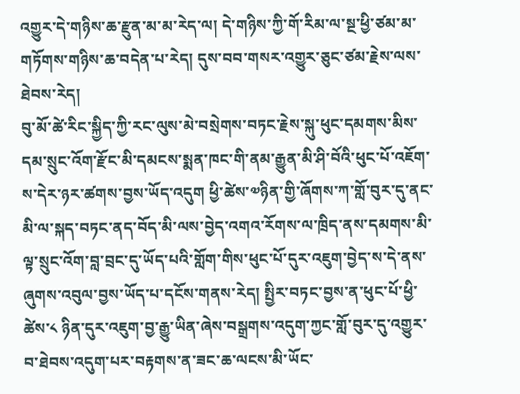འགྱུར་དེ་གཉིས་ཆ་རྫུན་མ་མ་རེད་ལ། དེ་གཉིས་ཀྱི་གོ་རིམ་ལ་སྔ་ཕྱི་ཙམ་མ་གཏོགས་གཉིས་ཆ་བདེན་པ་རེད། དུས་བབ་གསར་འགྱུར་ཅུང་ཙམ་རྗེས་ལས་ཐེབས་རེད།
བུ་མོ་ཚེ་རིང་སྐྱིད་ཀྱི་རང་ལུས་མེ་བསྲེགས་བཏང་རྗེས་སྐུ་ཕུང་དམགས་མིས་དམ་སྲུང་འོག་རྫོང་མི་དམངས་སྨན་ཁང་གི་ནམ་རྒྱུན་མི་ཤི་བོའི་ཕུང་པོ་འཇོག་ས་དེར་ཉར་ཚགས་བྱས་ཡོད་འདུག ཕྱི་ཚེས་༧ཉིན་གྱི་ཞོགས་ཀ་གློ་བུར་དུ་ནང་མི་ལ་སྐད་བཏང་ནད་བོད་མི་ལས་བྱེད་འགའ་རོགས་ལ་ཁྲིད་ནས་དམགས་མི་ལྟ་སྲུང་འོག་བླ་བྲང་དུ་ཡོད་པའི་གློག་གིས་ཕུང་པོ་དུར་འཇུག་བྱེད་ས་དེ་ནས་ཞུགས་འབུལ་བྱས་ཡོད་པ་དངོས་གནས་རེད། སྤྱིར་བཏང་བྱས་ན་ཕུང་པོ་ཕྱི་ཚེས་༨ ཉིན་དུར་འཇུག་བྱ་རྒྱུ་ཡིན་ཞེས་བསྒྲགས་འདུག་ཀྱང་གློ་བུར་དུ་འགྱུར་བ་ཐེབས་འདུག་པར་བརྟགས་ན་ཟང་ཆ་ལངས་མི་ཡོང་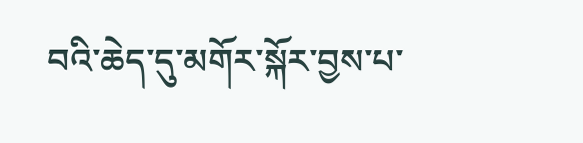བའི་ཆེད་དུ་མགོར་སྐོར་བྱས་པ་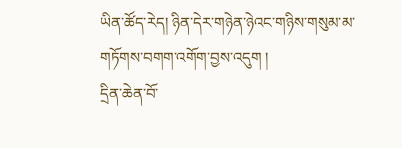ཡིན་ཚོད་རེད། ཉིན་དེར་གཉེན་ཉེའང་གཉིས་གསུམ་མ་གཏོགས་བགག་འགོག་བྱས་འདུག །
དྲིན་ཆེན་བོ་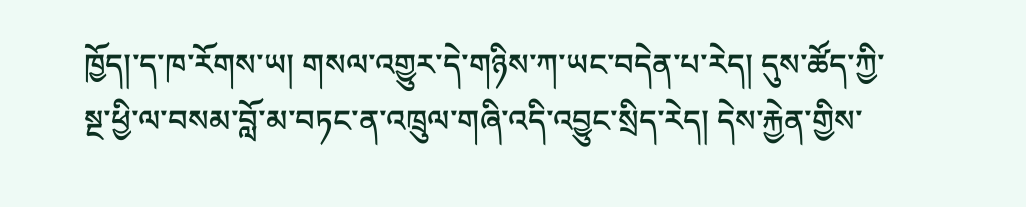ཁྱོད།་ད་ཁ་རོགས་ཡ། གསལ་འགྱུར་དེ་གཉིས་ཀ་ཡང་བདེན་པ་རེད། དུས་ཚོད་ཀྱི་སྔ་ཕྱི་ལ་བསམ་བློ་མ་བཏང་ན་འཁྲུལ་གཞི་འདི་འབྱུང་སྲིད་རེད། དེས་རྐྱེན་གྱིས་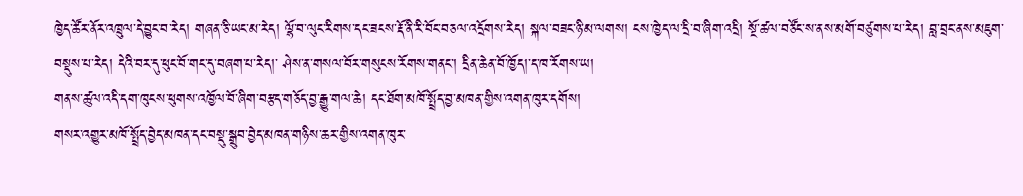ཁྱེད་ཚོར་ནོར་འཁྲུལ་དེ་བྱུང་བ་རེད། གཞན་ཅི་ཡང་མ་རེད། ལྷོ་བ་ལུང་རིགས་དང་ཟངས་རྡོ་ནི་རི་བོང་བཅལ་འདྲོགས་རེད། སྐལ་བཟང་ཉི་མ་ལགས། ངས་ཁྱེད་ལ་དྲི་བ་ཞིག་འདྲི། སྔོ་ཚལ་བཙོང་ས་ནས་མགོ་བཙུགས་པ་རེད། བླ་བྲང་ནས་མཇུག་བསྡུས་པ་རེད། དེའི་བར་དུ་ཕུང་བོ་གང་དུ་བཞག་པ་རེད།་ ཤེས་ན་གསལ་བོར་གསུངས་རོགས་གནང་། དྲིན་ཆེན་བོ་ཁྱོད།་ད་ཁ་རོགས་ཡ།
གནས་ཚུལ་འདི་དག་ཁུངས་ཕུགས་འཁྱོལ་བོ་ཞིག་བརྩད་གཅོད་བྱ་རྒྱུ་གལ་ཆེ། དང་ཐོག་མཁོ་སྤྲོད་བྱ་མཁན་གྱིས་འགན་ཁུར་དགོས།
གསར་འགྱུར་མཁོ་སྤྲོད་བྱེད་མཁན་དང་བསྡུ་སྒྲུབ་བྱེད་མཁན་གཉིས་ཆར་གྱིས་འགན་ཁུར་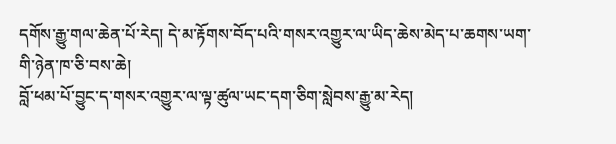དགོས་རྒྱུ་གལ་ཆེན་པོ་རེད། དེ་མ་རྟོགས་བོད་པའི་གསར་འགྱུར་ལ་ཡིད་ཆེས་མེད་པ་ཆགས་ཡག་གི་ཉེན་ཁ་ཅི་བས་ཆེ།
བློ་ཕམ་པོ་བྱུང་ད་གསར་འགྱུར་ལ་ལྟ་ཚུལ་ཡང་དག་ཅིག་སླེབས་རྒྱུ་མ་རེད།